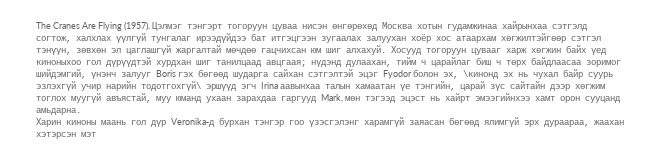The Cranes Are Flying (1957). Цэлмэг тэнгэрт тогоруун цуваа нисэн өнгөрөхөд Москва хотын гудамжинаа хайрынхаа сэтгэлд согтож, халхлах үүлгүй тунгалаг ирээдүйдээ бат итгэцгээн зугаалах залуухан хоёр хос атаархам хөгжилтэйгөөр сэтгэл тэнүүн, зөвхөн эл цаглашгүй жаргалтай мөчдөө гацчихсан юм шиг алхахуй. Хосууд тогоруун цувааг харж хөгжин байх үед киноныхоо гол дүрүүдтэй хурдхан шиг танилцаад авцгаая; нүдэнд дулаахан, тийм ч царайлаг биш ч төрх байдлаасаа зоримог шийдэмгий, үнэнч залууг Boris гэх бөгөөд шударга сайхан сэтгэлтэй эцэг Fyodor болон эх, \кинонд эх нь чухал байр суурь эзлэхгүй учир нарийн тодотгохгүй\ эршүүд эгч Irina аавынхаа талын хамаатан үе тэнгийн, царай зүс сайтайн дээр хөгжим тоглох муугүй авъястай, муу юманд ухаан зарахдаа гаргууд Mark, мөн тэгээд эцэст нь хайрт эмээгийнхээ хамт орон сууцанд амьдарна.
Харин киноны маань гол дүр Veronika-д бурхан тэнгэр гоо үзэсгэлэнг харамгүй заяасан бөгөөд ялимгүй эрх дураараа, жаахан хэтэрсэн мэт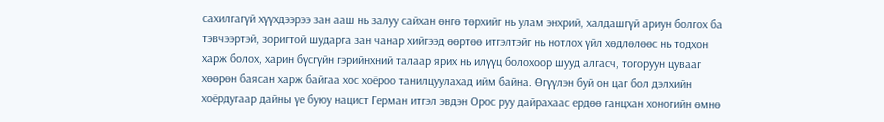сахилгагүй хүүхдээрээ зан ааш нь залуу сайхан өнгө төрхийг нь улам энхрий, халдашгүй ариун болгох ба тэвчээртэй, зоригтой шударга зан чанар хийгээд өөртөө итгэлтэйг нь нотлох үйл хөдлөлөөс нь тодхон харж болох, харин бүсгүйн гэрийнхний талаар ярих нь илүүц болохоор шууд алгасч, тогоруун цувааг хөөрөн баясан харж байгаа хос хоёроо танилцуулахад ийм байна. Өгүүлэн буй он цаг бол дэлхийн хоёрдугаар дайны үе буюу нацист Герман итгэл эвдэн Орос руу дайрахаас ердөө ганцхан хоногийн өмнө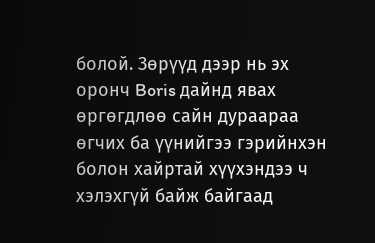болой. Зөрүүд дээр нь эх оронч Boris дайнд явах өргөгдлөө сайн дураараа өгчих ба үүнийгээ гэрийнхэн болон хайртай хүүхэндээ ч хэлэхгүй байж байгаад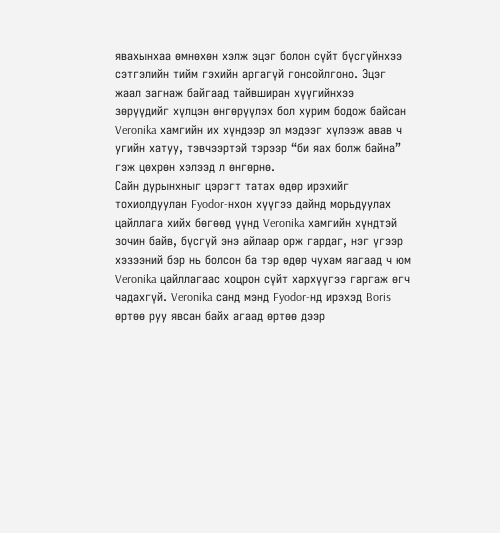явахынхаа өмнөхөн хэлж эцэг болон сүйт бүсгүйнхээ сэтгэлийн тийм гэхийн аргагүй гонсойлгоно. Эцэг жаал загнаж байгаад тайвширан хүүгийнхээ зөрүүдийг хүлцэн өнгөрүүлэх бол хурим бодож байсан Veronika хамгийн их хүндээр эл мэдээг хүлээж авав ч угийн хатуу, тэвчээртэй тэрээр “би яах болж байна” гэж цөхрөн хэлээд л өнгөрнө.
Сайн дурынхныг цэрэгт татах өдөр ирэхийг тохиолдуулан Fyodor-нхон хүүгээ дайнд морьдуулах цайллага хийх бөгөөд үүнд Veronika хамгийн хүндтэй зочин байв, бүсгүй энэ айлаар орж гардаг, нэг үгээр хэзээний бэр нь болсон ба тэр өдөр чухам яагаад ч юм Veronika цайллагаас хоцрон сүйт хархүүгээ гаргаж өгч чадахгүй. Veronika санд мэнд Fyodor-нд ирэхэд Boris өртөө руу явсан байх агаад өртөө дээр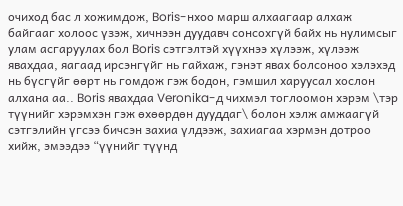очиход бас л хожимдож, Boris-нхоо марш алхаагаар алхаж байгааг холоос үзэж, хичнээн дуудавч сонсохгүй байх нь нулимсыг улам асгаруулах бол Boris сэтгэлтэй хүүхнээ хүлээж, хүлээж явахдаа, яагаад ирсэнгүйг нь гайхаж, гэнэт явах болсоноо хэлэхэд нь бүсгүйг өөрт нь гомдож гэж бодон, гэмшил харуусал хослон алхана аа.. Boris явахдаа Veronika-д чихмэл тоглоомон хэрэм \тэр түүнийг хэрэмхэн гэж өхөөрдөн дууддаг\ болон хэлж амжаагүй сэтгэлийн үгсээ бичсэн захиа үлдээж, захиагаа хэрмэн дотроо хийж, эмээдээ “үүнийг түүнд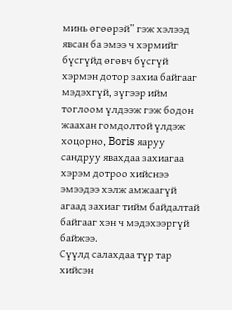минь өгөөрэй” гэж хэлээд явсан ба эмээ ч хэрмийг бүсгүйд өгөвч бүсгүй хэрмэн дотор захиа байгааг мэдэхгүй, зүгээр ийм тоглоом үлдээж гэж бодон жаахан гомдолтой үлдэж хоцорно, Boris яаруу сандруу явахдаа захиагаа хэрэм дотроо хийснээ эмээдээ хэлж амжаагүй агаад захиаг тийм байдалтай байгааг хэн ч мэдэхээргүй байжээ.
Сүүлд салахдаа түр тар хийсэн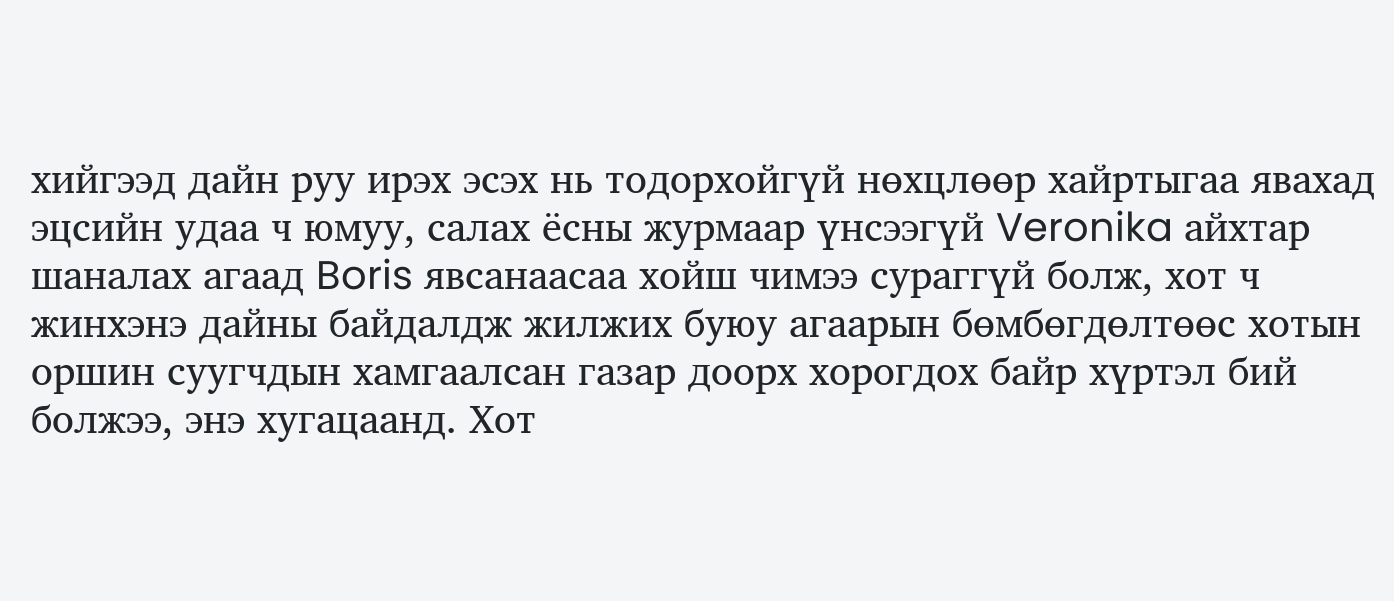хийгээд дайн руу ирэх эсэх нь тодорхойгүй нөхцлөөр хайртыгаа явахад эцсийн удаа ч юмуу, салах ёсны журмаар үнсээгүй Veronika айхтар шаналах агаад Boris явсанаасаа хойш чимээ сураггүй болж, хот ч жинхэнэ дайны байдалдж жилжих буюу агаарын бөмбөгдөлтөөс хотын оршин суугчдын хамгаалсан газар доорх хорогдох байр хүртэл бий болжээ, энэ хугацаанд. Хот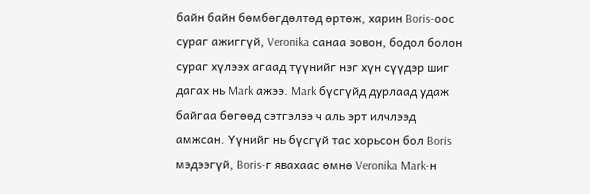байн байн бөмбөгдөлтөд өртөж, харин Boris-оос сураг ажиггүй, Veronika санаа зовон, бодол болон сураг хүлээх агаад түүнийг нэг хүн сүүдэр шиг дагах нь Mark ажээ. Mark бүсгүйд дурлаад удаж байгаа бөгөөд сэтгэлээ ч аль эрт илчлээд амжсан. Үүнийг нь бүсгүй тас хорьсон бол Boris мэдээгүй, Boris-г явахаас өмнө Veronika Mark-н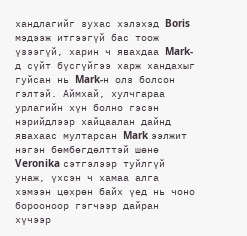хандлагийг зухас хэлэхэд Boris мэдээж итгээгүй бас тоож үзээгүй, харин ч явахдаа Mark-д сүйт бүсгүйгээ харж хандахыг гуйсан нь Mark-н олз болсон гэлтэй. Аймхай, хулчгараа урлагийн хүн болно гэсэн нэрийдлээр хайцаалан дайнд явахаас мултарсан Mark ээлжит нэгэн бөмбөгдөлттэй шөнө Veronika сэтгэлээр туйлгүй унаж, үхсэн ч хамаа алга хэмээн цөхрөн байх үед нь чоно борооноор гэгчээр дайран хүчээр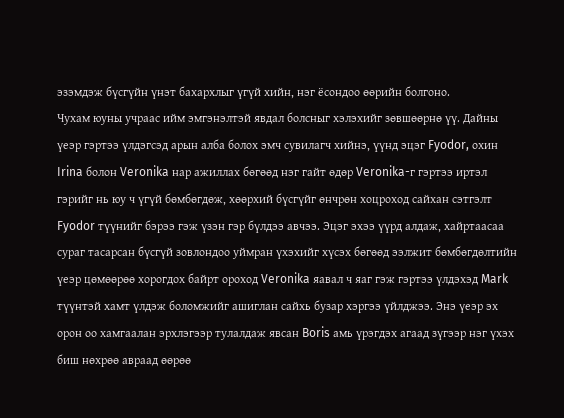эзэмдэж бүсгүйн үнэт бахархлыг үгүй хийн, нэг ёсондоо өөрийн болгоно.
Чухам юуны учраас ийм эмгэнэлтэй явдал болсныг хэлэхийг зөвшөөрнө үү. Дайны үеэр гэртээ үлдэгсэд арын алба болох эмч сувилагч хийнэ, үүнд эцэг Fyodor, охин Irina болон Veronika нар ажиллах бөгөөд нэг гайт өдөр Veronika-г гэртээ иртэл гэрийг нь юу ч үгүй бөмбөгдөж, хөөрхий бүсгүйг өнчрөн хоцроход сайхан сэтгэлт Fyodor түүнийг бэрээ гэж үзэн гэр бүлдээ авчээ. Эцэг эхээ үүрд алдаж, хайртаасаа сураг тасарсан бүсгүй зовлондоо уймран үхэхийг хүсэх бөгөөд ээлжит бөмбөгдөлтийн үеэр цөмөөрөө хорогдох байрт ороход Veronika яавал ч яаг гэж гэртээ үлдэхэд Mark түүнтэй хамт үлдэж боломжийг ашиглан сайхь бузар хэргээ үйлджээ. Энэ үеэр эх орон оо хамгаалан эрхлэгээр тулалдаж явсан Boris амь үрэгдэх агаад зүгээр нэг үхэх биш нөхрөө авраад өөрөө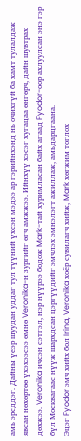амь эрсддэг. Дайны үеэр шуудан уддаг тул түүний үхсэн мэдээ ар гэрийнхэнд нь очихгүй ба хамт тулалдаж явсан нөхөртөө үхэхээсээ өмнө Veronika-н зургийг өгч амжжээ. Ийнхүү хэсэг хугацаа өнгөрч, дайн шувтрах дөхжээ. Veronika ичсэн сэтгэл, нэр нүүрээ бодож Mark-тай хуримласан байх агаад Fyodor-оор ахлуулсан энэ гэр бүл Москвагаас нүүж шархдсан цэргүүдийг эмчлэх эмнэлэгт ажиллаж, амьдарцгаана.
Эцэг Fyodor эмч хийх бол Irina, Veronika хоёр сувилагч хийж, Mark хөгжим тоглох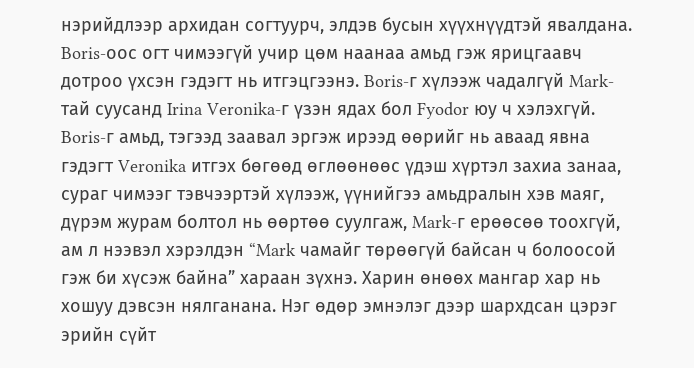нэрийдлээр архидан согтуурч, элдэв бусын хүүхнүүдтэй явалдана. Boris-оос огт чимээгүй учир цөм наанаа амьд гэж ярицгаавч дотроо үхсэн гэдэгт нь итгэцгээнэ. Boris-г хүлээж чадалгүй Mark-тай суусанд Irina Veronika-г үзэн ядах бол Fyodor юу ч хэлэхгүй. Boris-г амьд, тэгээд заавал эргэж ирээд өөрийг нь аваад явна гэдэгт Veronika итгэх бөгөөд өглөөнөөс үдэш хүртэл захиа занаа, сураг чимээг тэвчээртэй хүлээж, үүнийгээ амьдралын хэв маяг, дүрэм журам болтол нь өөртөө суулгаж, Mark-г ерөөсөө тоохгүй, ам л нээвэл хэрэлдэн “Mark чамайг төрөөгүй байсан ч болоосой гэж би хүсэж байна” хараан зүхнэ. Харин өнөөх мангар хар нь хошуу дэвсэн нялганана. Нэг өдөр эмнэлэг дээр шархдсан цэрэг эрийн сүйт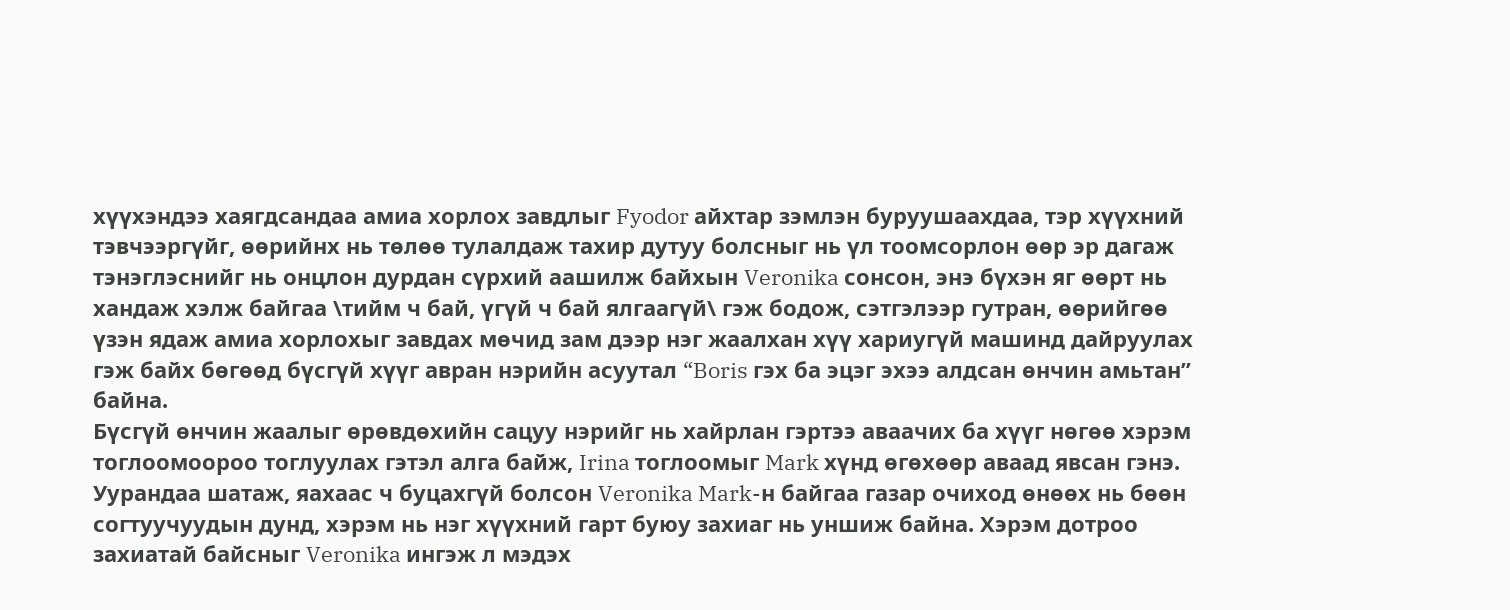хүүхэндээ хаягдсандаа амиа хорлох завдлыг Fyodor айхтар зэмлэн буруушаахдаа, тэр хүүхний тэвчээргүйг, өөрийнх нь төлөө тулалдаж тахир дутуу болсныг нь үл тоомсорлон өөр эр дагаж тэнэглэснийг нь онцлон дурдан сүрхий аашилж байхын Veronika сонсон, энэ бүхэн яг өөрт нь хандаж хэлж байгаа \тийм ч бай, үгүй ч бай ялгаагүй\ гэж бодож, сэтгэлээр гутран, өөрийгөө үзэн ядаж амиа хорлохыг завдах мөчид зам дээр нэг жаалхан хүү хариугүй машинд дайруулах гэж байх бөгөөд бүсгүй хүүг авран нэрийн асуутал “Boris гэх ба эцэг эхээ алдсан өнчин амьтан” байна.
Бүсгүй өнчин жаалыг өрөвдөхийн сацуу нэрийг нь хайрлан гэртээ аваачих ба хүүг нөгөө хэрэм тоглоомоороо тоглуулах гэтэл алга байж, Irina тоглоомыг Mark хүнд өгөхөөр аваад явсан гэнэ. Уурандаа шатаж, яахаас ч буцахгүй болсон Veronika Mark-н байгаа газар очиход өнөөх нь бөөн согтуучуудын дунд, хэрэм нь нэг хүүхний гарт буюу захиаг нь уншиж байна. Хэрэм дотроо захиатай байсныг Veronika ингэж л мэдэх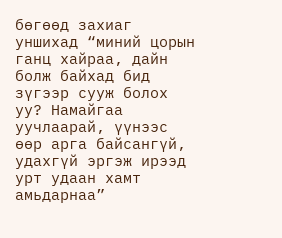бөгөөд захиаг уншихад “миний цорын ганц хайраа, дайн болж байхад бид зүгээр сууж болох уу? Намайгаа уучлаарай, үүнээс өөр арга байсангүй, удахгүй эргэж ирээд урт удаан хамт амьдарнаа”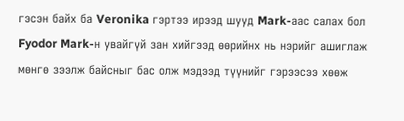гэсэн байх ба Veronika гэртээ ирээд шууд Mark-аас салах бол Fyodor Mark-н увайгүй зан хийгээд өөрийнх нь нэрийг ашиглаж мөнгө зээлж байсныг бас олж мэдээд түүнийг гэрээсээ хөөж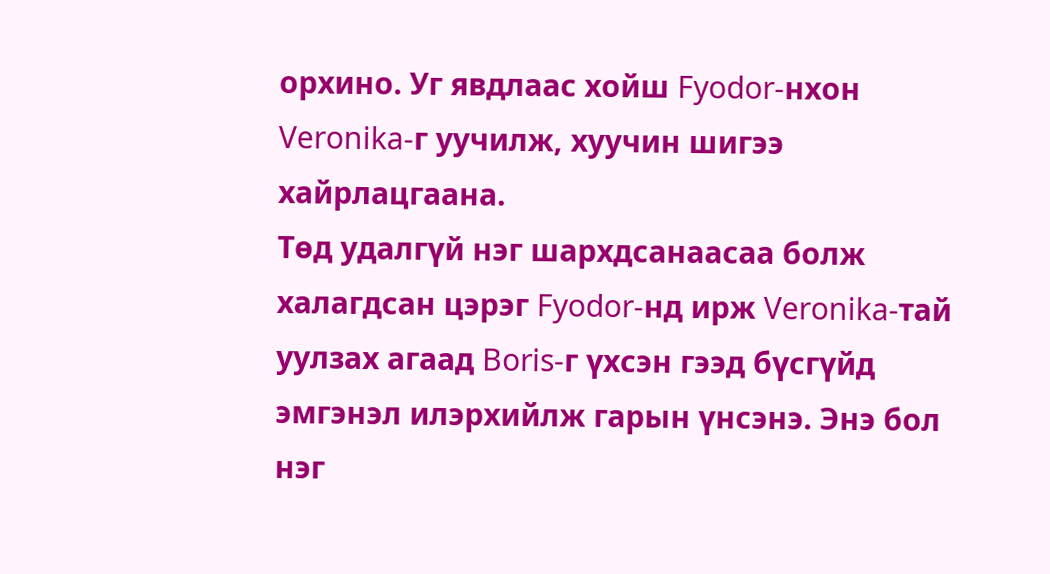орхино. Уг явдлаас хойш Fyodor-нхон Veronika-г уучилж, хуучин шигээ хайрлацгаана.
Төд удалгүй нэг шархдсанаасаа болж халагдсан цэрэг Fyodor-нд ирж Veronika-тай уулзах агаад Boris-г үхсэн гээд бүсгүйд эмгэнэл илэрхийлж гарын үнсэнэ. Энэ бол нэг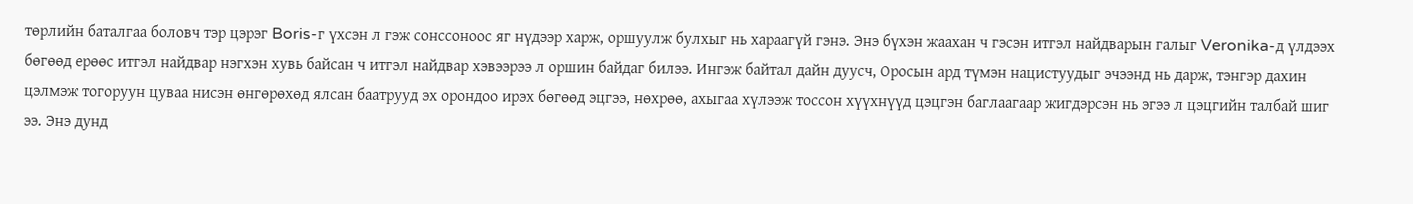төрлийн баталгаа боловч тэр цэрэг Boris-г үхсэн л гэж сонссоноос яг нүдээр харж, оршуулж булхыг нь хараагүй гэнэ. Энэ бүхэн жаахан ч гэсэн итгэл найдварын галыг Veronika-д үлдээх бөгөөд ерөөс итгэл найдвар нэгхэн хувь байсан ч итгэл найдвар хэвээрээ л оршин байдаг билээ. Ингэж байтал дайн дуусч, Оросын ард түмэн нацистуудыг эчээнд нь дарж, тэнгэр дахин цэлмэж тогоруун цуваа нисэн өнгөрөхөд ялсан баатрууд эх орондоо ирэх бөгөөд эцгээ, нөхрөө, ахыгаа хүлээж тоссон хүүхнүүд цэцгэн баглаагаар жигдэрсэн нь эгээ л цэцгийн талбай шиг ээ. Энэ дунд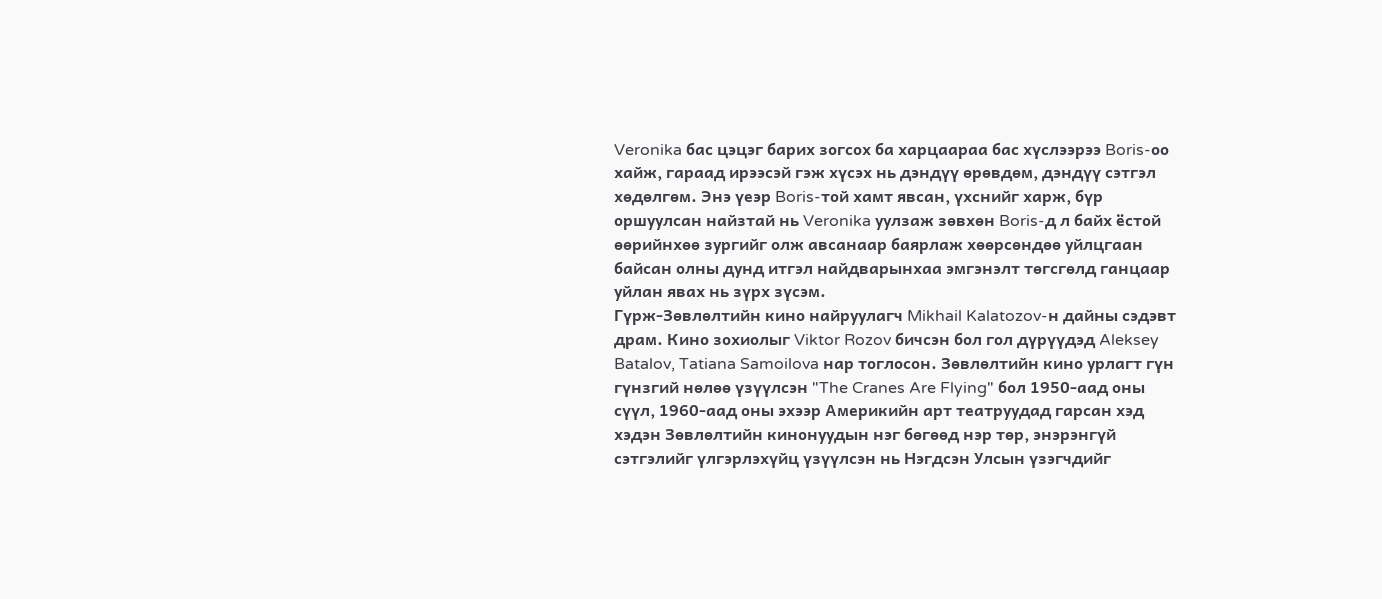Veronika бас цэцэг барих зогсох ба харцаараа бас хүслээрээ Boris-оо хайж, гараад ирээсэй гэж хүсэх нь дэндүү өрөвдөм, дэндүү сэтгэл хөдөлгөм. Энэ үеэр Boris-той хамт явсан, үхснийг харж, бүр оршуулсан найзтай нь Veronika уулзаж зөвхөн Boris-д л байх ёстой өөрийнхөө зургийг олж авсанаар баярлаж хөөрсөндөө уйлцгаан байсан олны дунд итгэл найдварынхаа эмгэнэлт төгсгөлд ганцаар уйлан явах нь зүрх зүсэм.
Гүрж-Зөвлөлтийн кино найруулагч Mikhail Kalatozov-н дайны сэдэвт драм. Кино зохиолыг Viktor Rozov бичсэн бол гол дүрүүдэд Aleksey Batalov, Tatiana Samoilova нар тоглосон. Зөвлөлтийн кино урлагт гүн гүнзгий нөлөө үзүүлсэн "The Cranes Are Flying" бол 1950-аад оны сүүл, 1960-аад оны эхээр Америкийн арт театруудад гарсан хэд хэдэн Зөвлөлтийн кинонуудын нэг бөгөөд нэр төр, энэрэнгүй сэтгэлийг үлгэрлэхүйц үзүүлсэн нь Нэгдсэн Улсын үзэгчдийг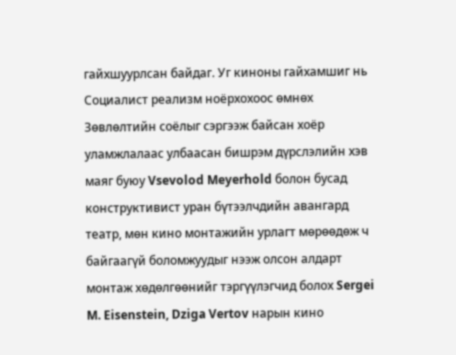гайхшуурлсан байдаг. Уг киноны гайхамшиг нь Социалист реализм ноёрхохоос өмнөх Зөвлөлтийн соёлыг сэргээж байсан хоёр уламжлалаас улбаасан бишрэм дүрслэлийн хэв маяг буюу Vsevolod Meyerhold болон бусад конструктивист уран бүтээлчдийн авангард театр, мөн кино монтажийн урлагт мөрөөдөж ч байгаагүй боломжуудыг нээж олсон алдарт монтаж хөдөлгөөнийг тэргүүлэгчид болох Sergei M. Eisenstein, Dziga Vertov нарын кино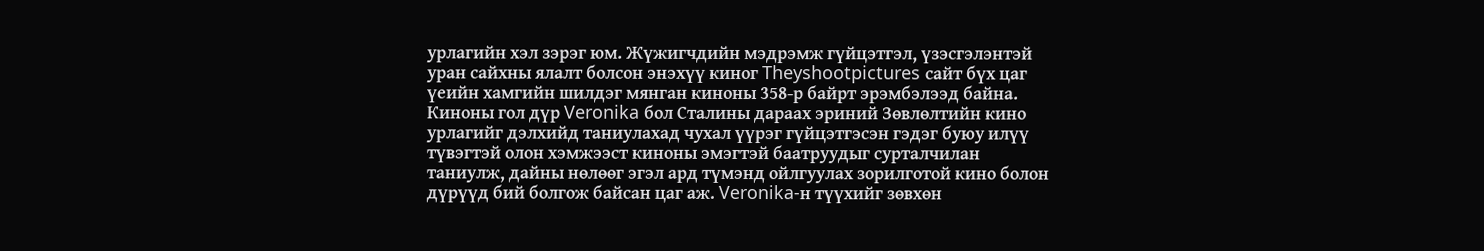урлагийн хэл зэрэг юм. Жүжигчдийн мэдрэмж гүйцэтгэл, үзэсгэлэнтэй уран сайхны ялалт болсон энэхүү киног Theyshootpictures сайт бүх цаг үеийн хамгийн шилдэг мянган киноны 358-р байрт эрэмбэлээд байна.
Киноны гол дүр Veronika бол Сталины дараах эриний Зөвлөлтийн кино урлагийг дэлхийд таниулахад чухал үүрэг гүйцэтгэсэн гэдэг буюу илүү түвэгтэй олон хэмжээст киноны эмэгтэй баатруудыг сурталчилан таниулж, дайны нөлөөг эгэл ард түмэнд ойлгуулах зорилготой кино болон дүрүүд бий болгож байсан цаг аж. Veronika-н түүхийг зөвхөн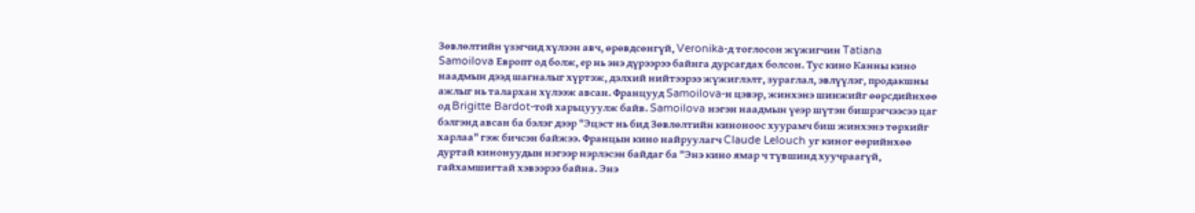Зөвлөлтийн үзэгчид хүлээн авч, өрөвдсөнгүй, Veronika-д тоглосон жүжигчин Tatiana Samoilova Европт од болж, ер нь энэ дүрээрээ байнга дурсагдах болсон. Тус кино Канны кино наадмын дээд шагналыг хүртэж, дэлхий нийтээрээ жүжиглэлт, зураглал, эвлүүлэг, продакшны ажлыг нь талархан хүлээж авсан. Францууд Samoilova-н цэвэр, жинхэнэ шинжийг өөрсдийнхөө од Brigitte Bardot-той харьцууулж байв. Samoilova нэгэн наадмын үеэр шүтэн бишрэгчээсээ цаг бэлгэнд авсан ба бэлэг дээр "Эцэст нь бид Зөвлөлтийн киноноос хуурамч биш жинхэнэ төрхийг харлаа" гэж бичсэн байжээ. Францын кино найруулагч Claude Lelouch уг киног өөрийнхөө дуртай кинонуудын нэгээр нэрлэсэн байдаг ба "Энэ кино ямар ч түвшинд хуучраагүй, гайхамшигтай хэвээрээ байна. Энэ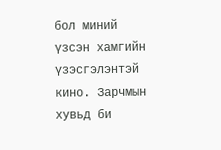бол миний үзсэн хамгийн үзэсгэлэнтэй кино. Зарчмын хувьд би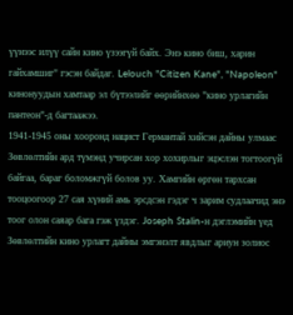үүнээс илүү сайн кино үзээгүй байх. Энэ кино биш, харин гайхамшиг" гэсэн байдаг. Lelouch "Citizen Kane", "Napoleon" кинонуудын хамтаар эл бүтээлийг өөрийнхөө "кино урлагийн пантеон"-д багтаажээ.
1941-1945 оны хооронд нацист Германтай хийсэн дайны улмаас Зөвлөлтийн ард түмэнд учирсан хор хохирлыг эцэслэн тогтоогүй байгаа, бараг боломжгүй болов уу. Хамгийн өргөн тархсан тооцоогоор 27 сая хүний амь эрсдсэн гэдэг ч зарим судлаачид энэ тоог олон саяар бага гэж үздэг. Joseph Stalin-н дэглэмийн үед Зөвлөлтийн кино урлагт дайны эмгэнэлт явдлыг ариун золиос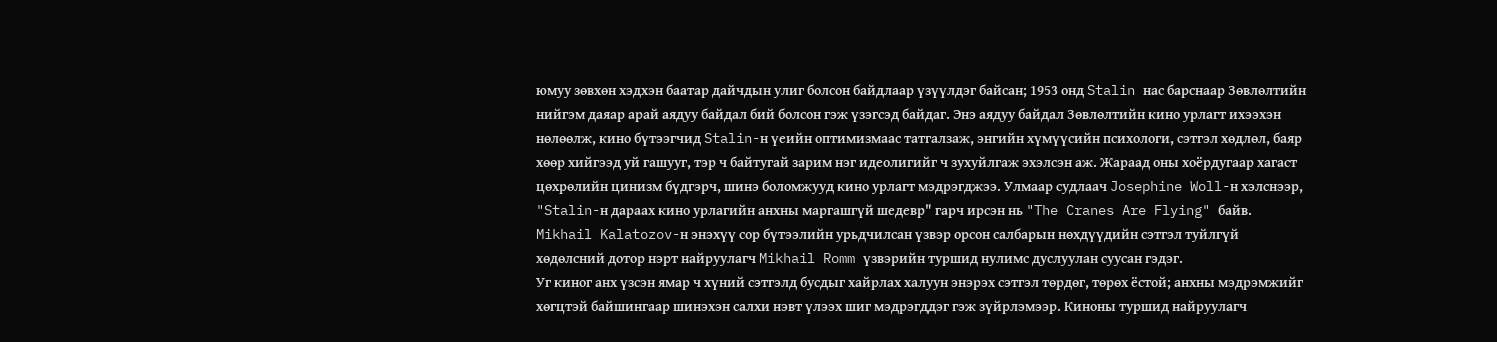юмуу зөвхөн хэдхэн баатар дайчдын улиг болсон байдлаар үзүүлдэг байсан; 1953 онд Stalin нас барснаар Зөвлөлтийн нийгэм даяар арай аядуу байдал бий болсон гэж үзэгсэд байдаг. Энэ аядуу байдал Зөвлөлтийн кино урлагт ихээхэн нөлөөлж, кино бүтээгчид Stalin-н үеийн оптимизмаас татгалзаж, энгийн хүмүүсийн психологи, сэтгэл хөдлөл, баяр хөөр хийгээд уй гашууг, тэр ч байтугай зарим нэг идеолигийг ч зухуйлгаж эхэлсэн аж. Жараад оны хоёрдугаар хагаст цөхрөлийн цинизм бүдгэрч, шинэ боломжууд кино урлагт мэдрэгджээ. Улмаар судлаач Josephine Woll-н хэлснээр, "Stalin-н дараах кино урлагийн анхны маргашгүй шедевр" гарч ирсэн нь "The Cranes Are Flying" байв. Mikhail Kalatozov-н энэхүү сор бүтээлийн урьдчилсан үзвэр орсон салбарын нөхдүүдийн сэтгэл туйлгүй хөдөлсний дотор нэрт найруулагч Mikhail Romm үзвэрийн туршид нулимс дуслуулан суусан гэдэг.
Уг киног анх үзсэн ямар ч хүний сэтгэлд бусдыг хайрлах халуун энэрэх сэтгэл төрдөг, төрөх ёстой; анхны мэдрэмжийг хөгцтэй байшингаар шинэхэн салхи нэвт үлээх шиг мэдрэгддэг гэж зүйрлэмээр. Киноны туршид найруулагч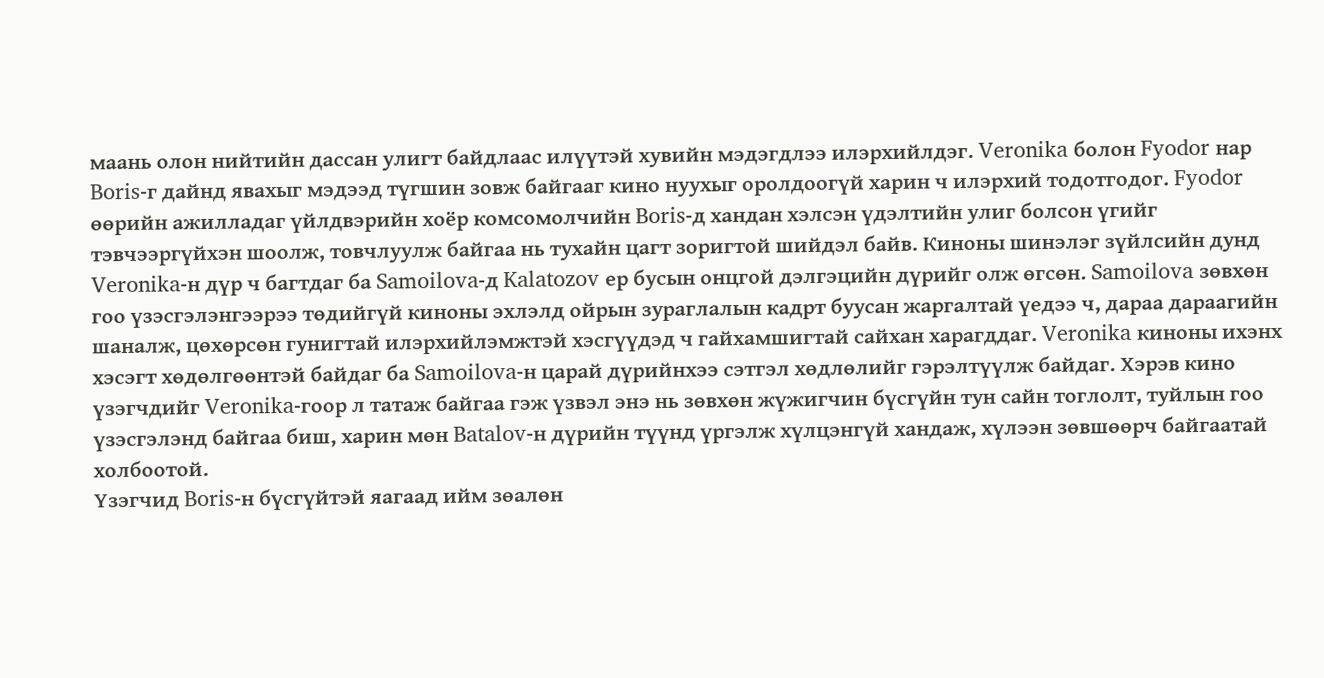маань олон нийтийн дассан улигт байдлаас илүүтэй хувийн мэдэгдлээ илэрхийлдэг. Veronika болон Fyodor нар Boris-г дайнд явахыг мэдээд түгшин зовж байгааг кино нуухыг оролдоогүй харин ч илэрхий тодотгодог. Fyodor өөрийн ажилладаг үйлдвэрийн хоёр комсомолчийн Boris-д хандан хэлсэн үдэлтийн улиг болсон үгийг тэвчээргүйхэн шоолж, товчлуулж байгаа нь тухайн цагт зоригтой шийдэл байв. Киноны шинэлэг зүйлсийн дунд Veronika-н дүр ч багтдаг ба Samoilova-д Kalatozov ер бусын онцгой дэлгэцийн дүрийг олж өгсөн. Samoilova зөвхөн гоо үзэсгэлэнгээрээ төдийгүй киноны эхлэлд ойрын зураглалын кадрт буусан жаргалтай үедээ ч, дараа дараагийн шаналж, цөхөрсөн гунигтай илэрхийлэмжтэй хэсгүүдэд ч гайхамшигтай сайхан харагддаг. Veronika киноны ихэнх хэсэгт хөдөлгөөнтэй байдаг ба Samoilova-н царай дүрийнхээ сэтгэл хөдлөлийг гэрэлтүүлж байдаг. Хэрэв кино үзэгчдийг Veronika-гоор л татаж байгаа гэж үзвэл энэ нь зөвхөн жүжигчин бүсгүйн тун сайн тоглолт, туйлын гоо үзэсгэлэнд байгаа биш, харин мөн Batalov-н дүрийн түүнд үргэлж хүлцэнгүй хандаж, хүлээн зөвшөөрч байгаатай холбоотой.
Үзэгчид Boris-н бүсгүйтэй яагаад ийм зөалөн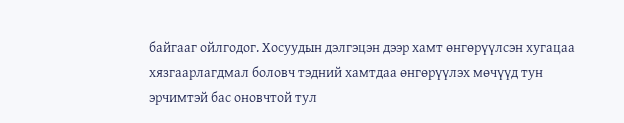байгааг ойлгодог. Хосуудын дэлгэцэн дээр хамт өнгөрүүлсэн хугацаа хязгаарлагдмал боловч тэдний хамтдаа өнгөрүүлэх мөчүүд тун эрчимтэй бас оновчтой тул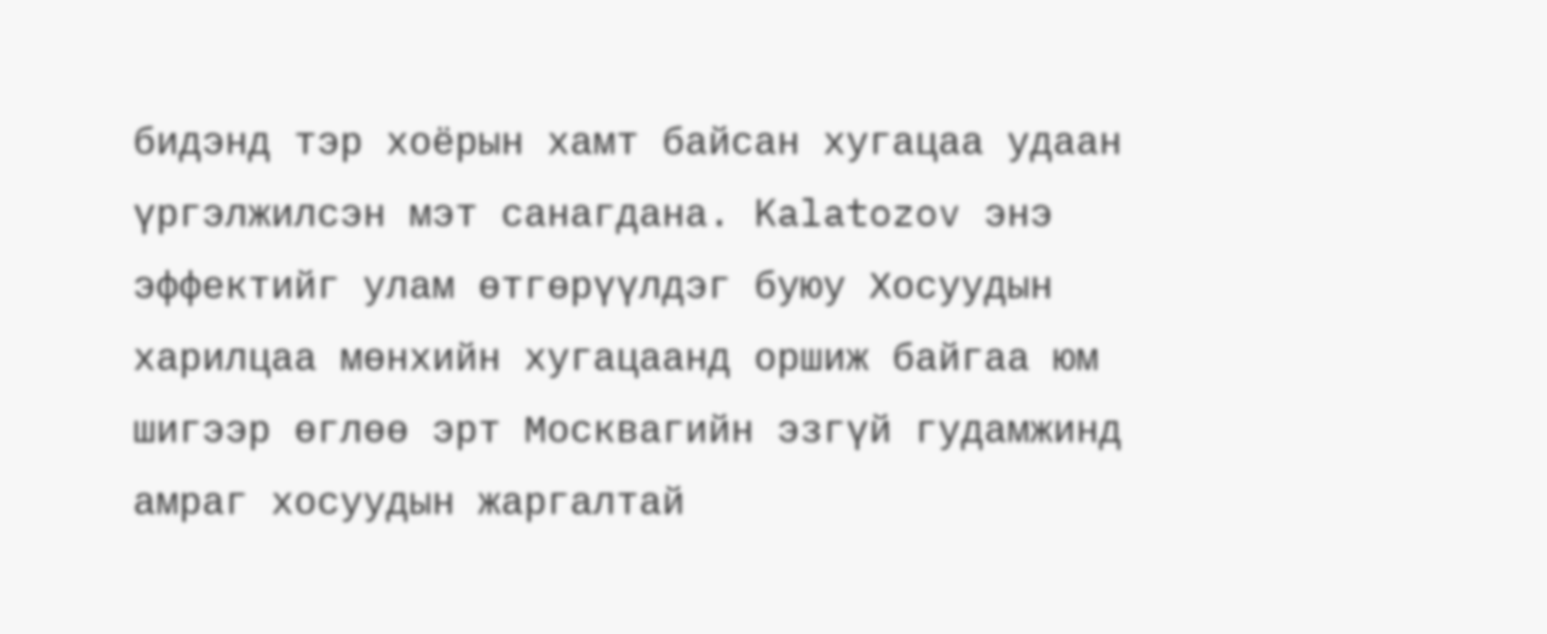бидэнд тэр хоёрын хамт байсан хугацаа удаан үргэлжилсэн мэт санагдана. Kalatozov энэ эффектийг улам өтгөрүүлдэг буюу Хосуудын харилцаа мөнхийн хугацаанд оршиж байгаа юм шигээр өглөө эрт Москвагийн эзгүй гудамжинд амраг хосуудын жаргалтай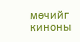мөчийг киноны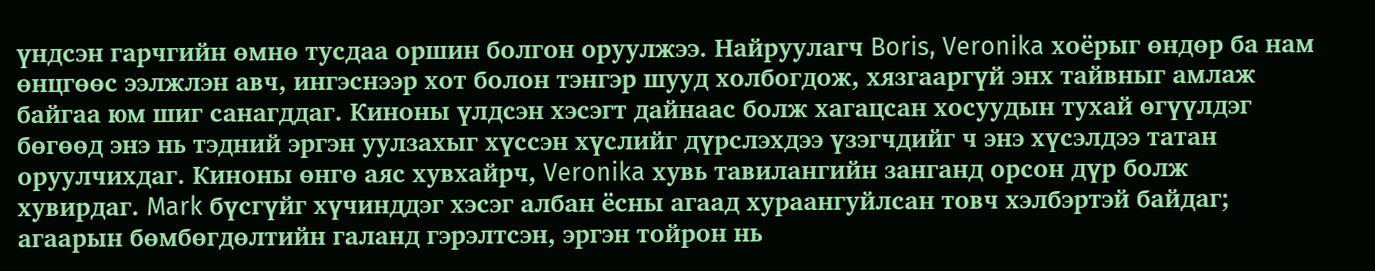үндсэн гарчгийн өмнө тусдаа оршин болгон оруулжээ. Найруулагч Boris, Veronika хоёрыг өндөр ба нам өнцгөөс ээлжлэн авч, ингэснээр хот болон тэнгэр шууд холбогдож, хязгааргүй энх тайвныг амлаж байгаа юм шиг санагддаг. Киноны үлдсэн хэсэгт дайнаас болж хагацсан хосуудын тухай өгүүлдэг бөгөөд энэ нь тэдний эргэн уулзахыг хүссэн хүслийг дүрслэхдээ үзэгчдийг ч энэ хүсэлдээ татан оруулчихдаг. Киноны өнгө аяс хувхайрч, Veronika хувь тавилангийн занганд орсон дүр болж хувирдаг. Mark бүсгүйг хүчинддэг хэсэг албан ёсны агаад хураангуйлсан товч хэлбэртэй байдаг; агаарын бөмбөгдөлтийн галанд гэрэлтсэн, эргэн тойрон нь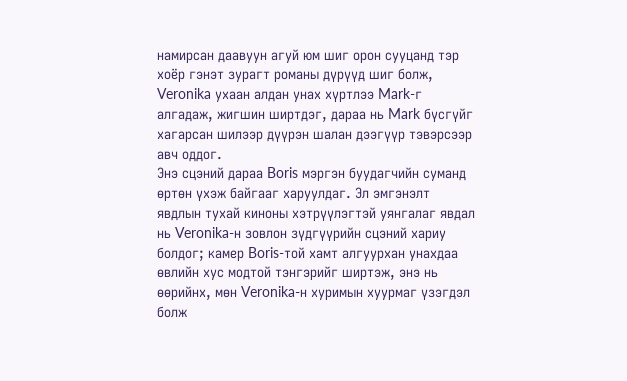намирсан даавуун агуй юм шиг орон сууцанд тэр хоёр гэнэт зурагт романы дүрүүд шиг болж, Veronika ухаан алдан унах хүртлээ Mark-г алгадаж, жигшин ширтдэг, дараа нь Mark бүсгүйг хагарсан шилээр дүүрэн шалан дээгүүр тэвэрсээр авч оддог.
Энэ сцэний дараа Boris мэргэн буудагчийн суманд өртөн үхэж байгааг харуулдаг. Эл эмгэнэлт явдлын тухай киноны хэтрүүлэгтэй уянгалаг явдал нь Veronika-н зовлон зүдгүүрийн сцэний хариу болдог; камер Boris-той хамт алгуурхан унахдаа өвлийн хус модтой тэнгэрийг ширтэж, энэ нь өөрийнх, мөн Veronika-н хуримын хуурмаг үзэгдэл болж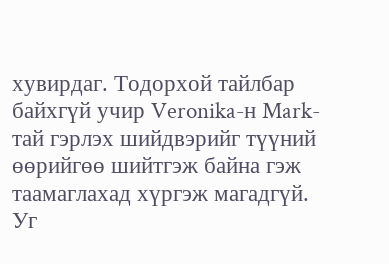хувирдаг. Тодорхой тайлбар байхгүй учир Veronika-н Mark-тай гэрлэх шийдвэрийг түүний өөрийгөө шийтгэж байна гэж таамаглахад хүргэж магадгүй. Уг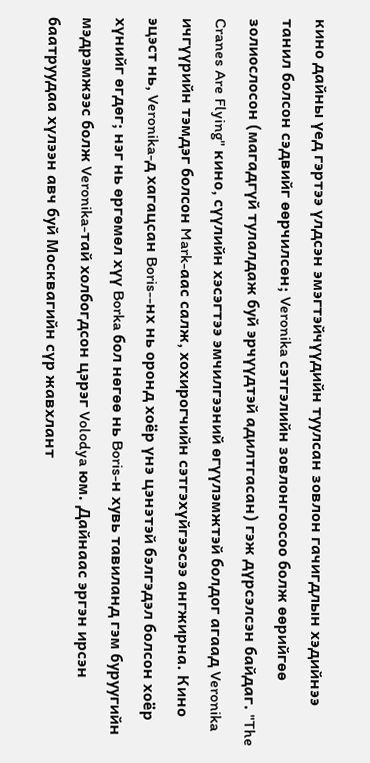кино дайны үед гэртээ үлдсэн эмэгтэйчүүдийн туулсан зовлон гачигдлын хэдийнээ танил болсон сэдвийг өөрчилсөн; Veronika сэтгэлийн зовлонгоосоо болж өөрийгөө золиослосон (магадгүй тулалдаж буй эрчүүдтэй адилтгасан) гэж дүрсэлсэн байдаг. "The Cranes Are Flying" кино, сүүлийн хэсэгтээ эмчилгээний өгүүлэмжтэй болдог агаад Veronika ичгүүрийн тэмдэг болсон Mark-аас салж, хохирогчийн сэтгэхүйгээсээ ангжирна. Кино эцэст нь, Veronika-д хагацсан Boris--нх нь оронд хоёр үнэ цэнэтэй бэлгэдэл болсон хоёр хүнийг өгдөг; нэг нь өргөмөл хүү Borka бол нөгөө нь Boris-н хувь тавиланд гэм буруугийн мэдрэмжээс болж Veronika-тай холбогдсон цэрэг Volodya юм. Дайнаас эргэн ирсэн баатруудаа хүлээн авч буй Москвагийн сүр жавхлант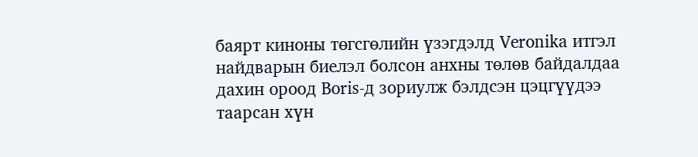баярт киноны төгсгөлийн үзэгдэлд Veronika итгэл найдварын биелэл болсон анхны төлөв байдалдаа дахин ороод Boris-д зориулж бэлдсэн цэцгүүдээ таарсан хүн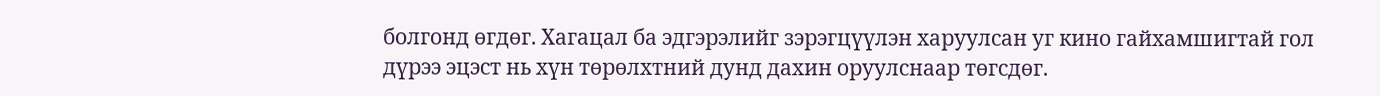болгонд өгдөг. Хагацал ба эдгэрэлийг зэрэгцүүлэн харуулсан уг кино гайхамшигтай гол дүрээ эцэст нь хүн төрөлхтний дунд дахин оруулснаар төгсдөг.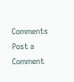Comments
Post a Comment